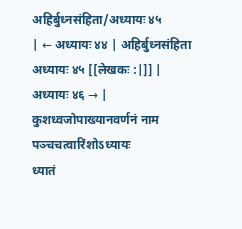अहिर्बुध्नसंहिता/अध्यायः ४५
| ← अध्यायः ४४ | अहिर्बुध्नसंहिता अध्यायः ४५ [[लेखकः :|]] |
अध्यायः ४६ → |
कुशध्वजोपाख्यानवर्णनं नाम पञ्चचत्वारिंशोऽध्यायः
ध्यातं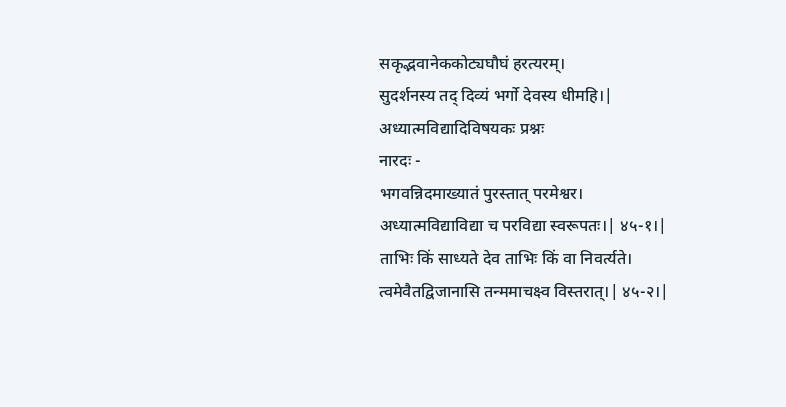सकृद्भवानेककोट्यघौघं हरत्यरम्।
सुदर्शनस्य तद् दिव्यं भर्गो देवस्य धीमहि।|
अध्यात्मविद्यादिविषयकः प्रश्नः
नारदः -
भगवन्निदमाख्यातं पुरस्तात् परमेश्वर।
अध्यात्मविद्याविद्या च परविद्या स्वरूपतः।| ४५-१।|
ताभिः किं साध्यते देव ताभिः किं वा निवर्त्यते।
त्वमेवैतद्विजानासि तन्ममाचक्ष्व विस्तरात्।| ४५-२।|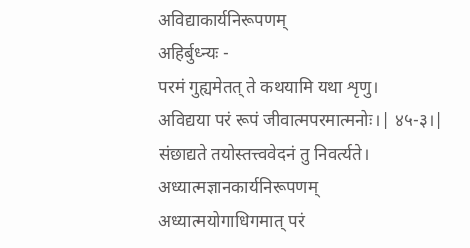अविद्याकार्यनिरूपणम्
अहिर्बुध्न्यः -
परमं गुह्यमेतत् ते कथयामि यथा शृणु।
अविद्यया परं रूपं जीवात्मपरमात्मनोः।| ४५-३।|
संछाद्यते तयोस्तत्त्ववेदनं तु निवर्त्यते।
अध्यात्मज्ञानकार्यनिरूपणम्
अध्यात्मयोगाधिगमात् परं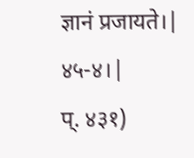ज्ञानं प्रजायते।| ४५-४।|
प्. ४३१)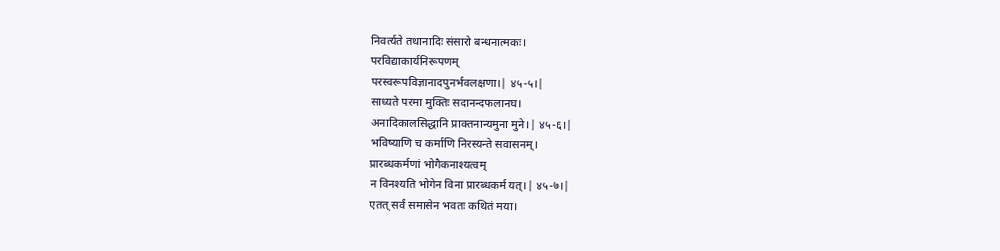निवर्त्यते तथानादिः संसारो बन्धनात्मकः।
परविद्याकार्यनिरूपणम्
परस्वरूपविज्ञानादपुनर्भवलक्षणा।| ४५-५।|
साध्यते परमा मुक्तिः सदानन्दफलानघ।
अनादिकालसिद्धानि प्राक्तनान्यमुना मुने।| ४५-६।|
भविष्याणि च कर्माणि निरस्यन्ते सवासनम्।
प्रारब्धकर्मणां भोगैकनाश्यत्वम्
न विनश्यति भोगेन विना प्रारब्धकर्म यत्।| ४५-७।|
एतत् सर्वं समासेन भवतः कथितं मया।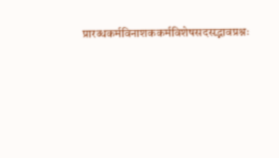प्रारब्धकर्मविनाशककर्मविशेषसदसद्भावप्रश्नः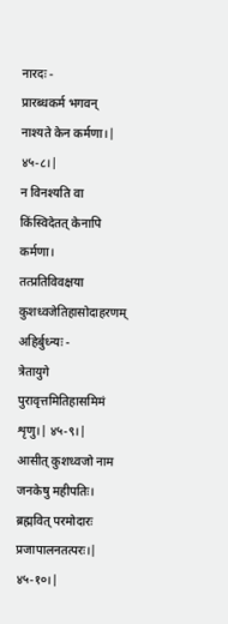नारदः -
प्रारब्धकर्म भगवन् नाश्यते केन कर्मणा।| ४५-८।|
न विनश्यति वा किंस्विदेतत् केनापि कर्मणा।
तत्प्रतिविवक्षया कुशध्वजेतिहासोदाहरणम्
अहिर्बुध्न्यः -
त्रेतायुगे पुरावृत्तमितिहासमिमं शृणु।| ४५-९।|
आसीत् कुशध्वजो नाम जनकेषु महीपतिः।
ब्रह्मवित् परमोदारः प्रजापालनतत्परः।| ४५-१०।|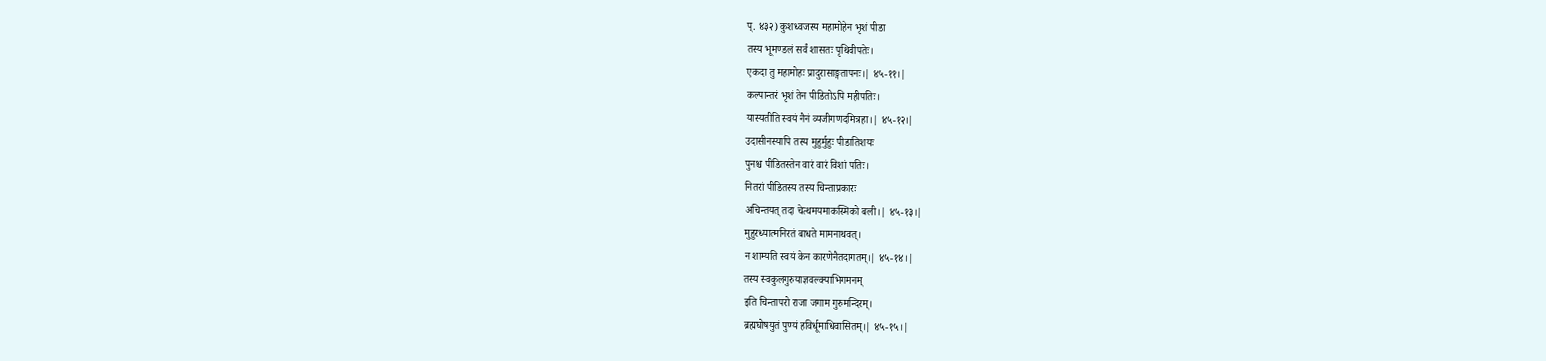प्. ४३२) कुशध्वजस्य महामोहेन भृशं पीडा
तस्य भूमण्डलं सर्वं शासतः पृथिवीपतेः।
एकदा तु महामोहः प्रादुरासाङ्गतापनः।| ४५-११।|
कल्पान्तरं भृशं तेन पीडितोऽपि महीपतिः।
यास्यतीति स्वयं नैनं व्यजीगणदमित्रहा।| ४५-१२।|
उदासीनस्यापि तस्य मुहुर्मुहुः पीडातिशयः
पुनश्च पीडितस्तेन वारं वारं विशां पतिः।
नितरां पीडितस्य तस्य चिन्ताप्रकारः
अचिन्तयत् तदा चेत्थमयमाकस्मिको बली।| ४५-१३।|
मुहुरध्यात्मनिरतं बाधते मामनाथवत्।
न शाम्यति स्वयं केन कारणेनैतदागतम्।| ४५-१४।|
तस्य स्वकुलगुरुयाज्ञवल्क्याभिगमनम्
इति चिन्तापरो राजा जगाम गुरुमन्दिरम्।
ब्रह्मघोषयुतं पुण्यं हविर्धूमाधिवासितम्।| ४५-१५।|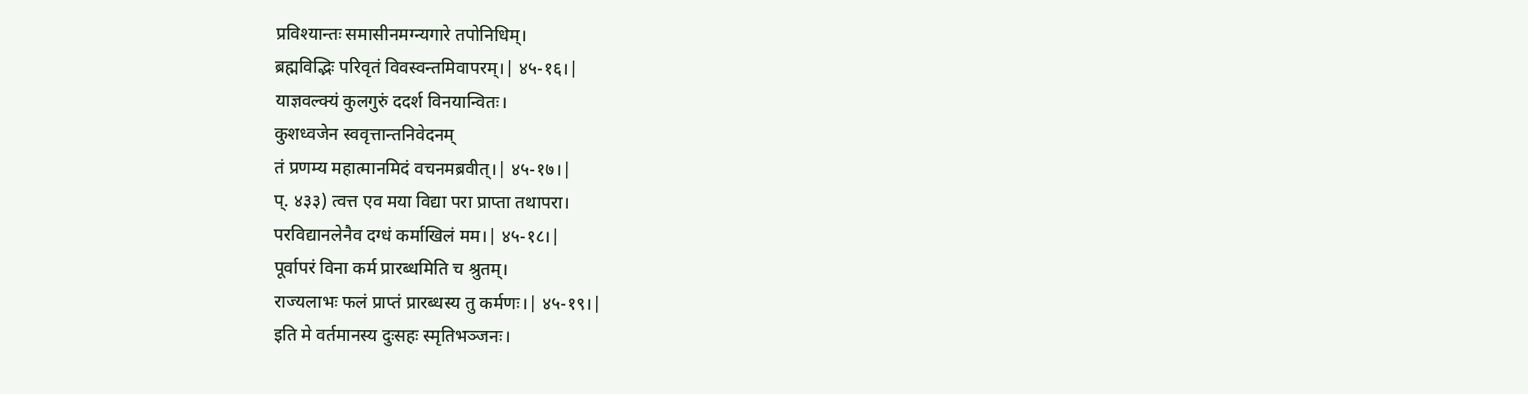प्रविश्यान्तः समासीनमग्न्यगारे तपोनिधिम्।
ब्रह्मविद्भिः परिवृतं विवस्वन्तमिवापरम्।| ४५-१६।|
याज्ञवल्क्यं कुलगुरुं ददर्श विनयान्वितः।
कुशध्वजेन स्ववृत्तान्तनिवेदनम्
तं प्रणम्य महात्मानमिदं वचनमब्रवीत्।| ४५-१७।|
प्. ४३३) त्वत्त एव मया विद्या परा प्राप्ता तथापरा।
परविद्यानलेनैव दग्धं कर्माखिलं मम।| ४५-१८।|
पूर्वापरं विना कर्म प्रारब्धमिति च श्रुतम्।
राज्यलाभः फलं प्राप्तं प्रारब्धस्य तु कर्मणः।| ४५-१९।|
इति मे वर्तमानस्य दुःसहः स्मृतिभञ्जनः।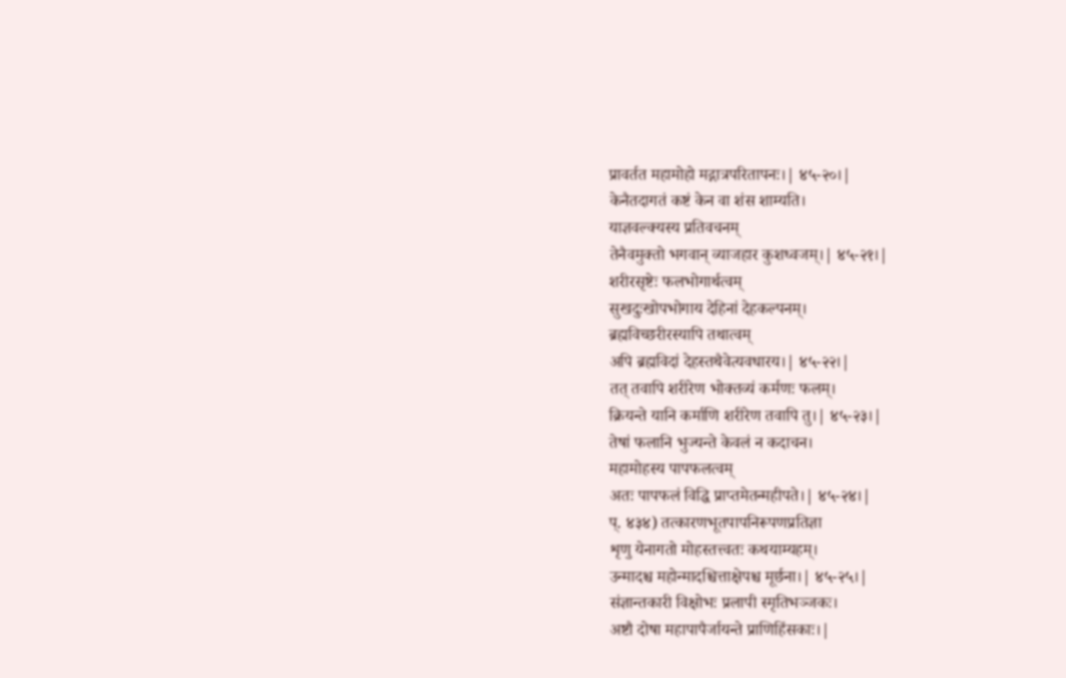प्रावर्तत महामोहो मद्गात्रपरितापनः।| ४५-२०।|
केनैतदागतं कष्टं केन वा शंस शाम्यति।
याज्ञवल्क्यस्य प्रतिवचनम्
तेनैवमुक्तो भगवान् व्याजहार कुशध्वजम्।| ४५-२१।|
शरीरसृष्टेः फलभोगार्थत्वम्
सुखदुःखोपभोगाय देहिनां देहकल्पनम्।
ब्रह्मविच्छरीरस्यापि तथात्वम्
अपि ब्रह्मविदां देहस्तथैवेत्यवधारय।| ४५-२२।|
तत् तवापि शरीरेण भोक्तव्यं कर्मणः फलम्।
क्रियन्ते यानि कर्माणि शरीरेण तवापि तु।| ४५-२३।|
तेषां फलानि भुज्यन्ते केवलं न कदाचन।
महामोहस्य पापफलत्वम्
अतः पापफलं विद्धि प्राप्तमेतन्महीपते।| ४५-२४।|
प्. ४३४) तत्कारणभूतपापनिरूपणप्रतिज्ञा
शृणु येनागतो मोहस्तत्त्वतः कथयाम्यहम्।
उन्मादश्च महोन्मादश्चित्ताक्षेपश्च मूर्छना।| ४५-२५।|
संज्ञान्तकारी विक्षोभः प्रलापी स्मृतिभञ्जकः।
अष्टौ दोषा महापापैर्जायन्ते प्राणिहिंसकाः।|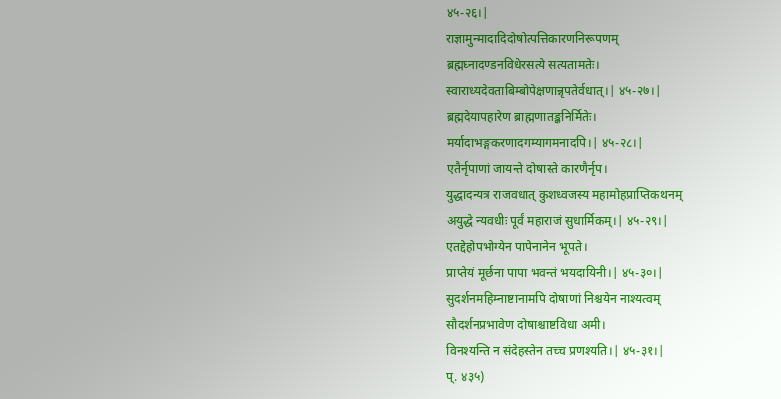४५-२६।|
राज्ञामुन्मादादिदोषोत्पत्तिकारणनिरूपणम्
ब्रह्मघ्नादण्डनविधेरसत्ये सत्यतामतेः।
स्वाराध्यदेवताबिम्बोपेक्षणान्नृपतेर्वधात्।| ४५-२७।|
ब्रह्मदेयापहारेण ब्राह्मणातङ्कनिर्मितेः।
मर्यादाभङ्गकरणादगम्यागमनादपि।| ४५-२८।|
एतैर्नृपाणां जायन्ते दोषास्ते कारणैर्नृप।
युद्धादन्यत्र राजवधात् कुशध्वजस्य महामोहप्राप्तिकथनम्
अयुद्धे न्यवधीः पूर्वं महाराजं सुधार्मिकम्।| ४५-२९।|
एतद्देहोपभोग्येन पापेनानेन भूपते।
प्राप्तेयं मूर्छना पापा भवन्तं भयदायिनी।| ४५-३०।|
सुदर्शनमहिम्नाष्टानामपि दोषाणां निश्चयेन नाश्यत्वम्
सौदर्शनप्रभावेण दोषाश्चाष्टविधा अमी।
विनश्यन्ति न संदेहस्तेन तच्च प्रणश्यति।| ४५-३१।|
प्. ४३५)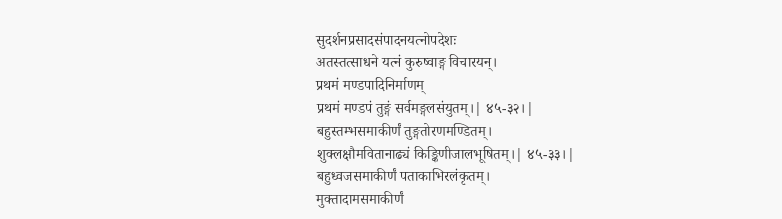सुदर्शनप्रसादसंपादनयत्नोपदेशः
अतस्तत्साधने यत्नं कुरुष्वाङ्ग विचारयन्।
प्रथमं मण्डपादिनिर्माणम्
प्रथमं मण्डपं तुङ्गं सर्वमङ्गलसंयुतम्।| ४५-३२।|
बहुस्तम्भसमाकीर्णं तुङ्गतोरणमण्डितम्।
शुक्लक्षौमवितानाढ्यं किङ्किणीजालभूषितम्।| ४५-३३।|
बहुध्वजसमाकीर्णं पताकाभिरलंकृतम्।
मुक्तादामसमाकीर्णं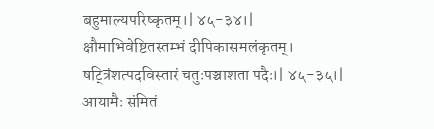बहुमाल्यपरिष्कृतम्।| ४५-३४।|
क्षौमाभिवेष्टितस्तम्भं दीपिकासमलंकृतम्।
षट्त्रिंशत्पदविस्तारं चतुःपञ्चाशता पदैः।| ४५-३५।|
आयामैः संमितं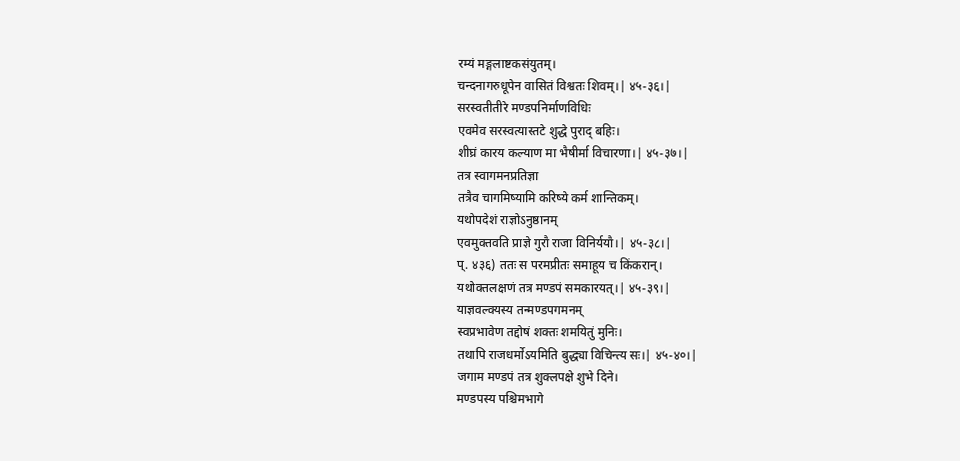रम्यं मङ्गलाष्टकसंयुतम्।
चन्दनागरुधूपेन वासितं विश्वतः शिवम्।| ४५-३६।|
सरस्वतीतीरे मण्डपनिर्माणविधिः
एवमेव सरस्वत्यास्तटे शुद्धे पुराद् बहिः।
शीघ्रं कारय कल्याण मा भैषीर्मा विचारणा।| ४५-३७।|
तत्र स्वागमनप्रतिज्ञा
तत्रैव चागमिष्यामि करिष्ये कर्म शान्तिकम्।
यथोपदेशं राज्ञोऽनुष्ठानम्
एवमुक्तवति प्राज्ञे गुरौ राजा विनिर्ययौ।| ४५-३८।|
प्. ४३६) ततः स परमप्रीतः समाहूय च किंकरान्।
यथोक्तलक्षणं तत्र मण्डपं समकारयत्।| ४५-३९।|
याज्ञवल्क्यस्य तन्मण्डपगमनम्
स्वप्रभावेण तद्दोषं शक्तः शमयितुं मुनिः।
तथापि राजधर्मोऽयमिति बुद्ध्या विचिन्त्य सः।| ४५-४०।|
जगाम मण्डपं तत्र शुक्लपक्षे शुभे दिने।
मण्डपस्य पश्चिमभागे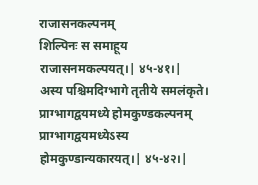राजासनकल्पनम्
शिल्पिनः स समाहूय राजासनमकल्पयत्।| ४५-४१।|
अस्य पश्चिमदिग्भागे तृतीये समलंकृते।
प्राग्भागद्वयमध्ये होमकुण्डकल्पनम्
प्राग्भागद्वयमध्येऽस्य होमकुण्डान्यकारयत्।| ४५-४२।|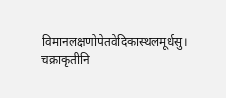विमानलक्षणोपेतवेदिकास्थलमूर्धसु।
चक्राकृतीनि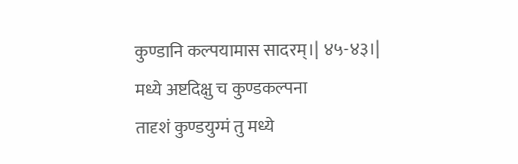कुण्डानि कल्पयामास सादरम्।| ४५-४३।|
मध्ये अष्टदिक्षु च कुण्डकल्पना
तादृशं कुण्डयुग्मं तु मध्ये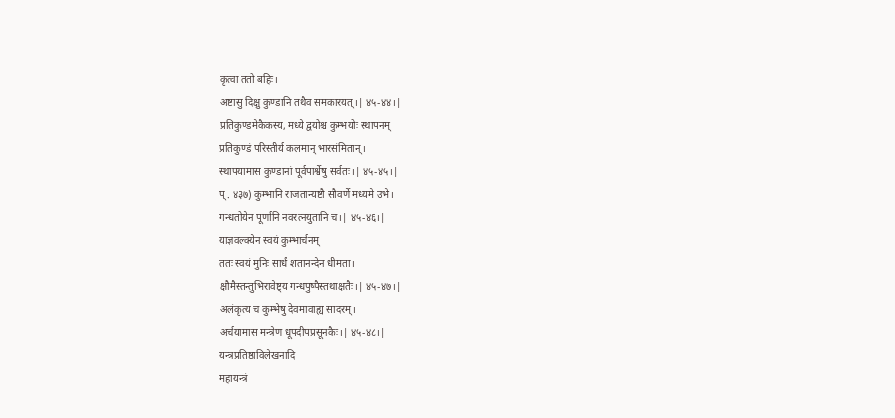कृत्वा ततो बहिः।
अष्टासु दिक्षु कुण्डानि तथैव समकारयत्।| ४५-४४।|
प्रतिकुण्डमेकैकस्य, मध्ये द्वयोश्च कुम्भयोः स्थापनम्
प्रतिकुण्डं परिस्तीर्य कलमान् भारसंमितान्।
स्थापयामास कुण्डानां पूर्वपार्श्वेषु सर्वतः।| ४५-४५।|
प्. ४३७) कुम्भानि राजतान्यष्टौ सौवर्णे मध्यमे उभे।
गन्धतोयेन पूर्णानि नवरत्नयुतानि च।| ४५-४६।|
याज्ञवल्क्येन स्वयं कुम्भार्चनम्
ततः स्वयं मुनिः सार्धं शतानन्देन धीमता।
क्षौमैस्तन्तुभिरावेष्ट्य गन्धपुष्पैस्तथाक्षतैः।| ४५-४७।|
अलंकृत्य च कुम्भेषु देवमावाह्य सादरम्।
अर्चयामास मन्त्रेण धूपदीपप्रसूनकैः।| ४५-४८।|
यन्त्रप्रतिष्ठाविलेखनादि
महायन्त्रं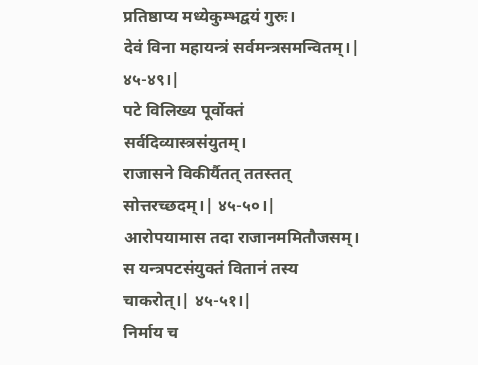प्रतिष्ठाप्य मध्येकुम्भद्वयं गुरुः।
देवं विना महायन्त्रं सर्वमन्त्रसमन्वितम्।| ४५-४९।|
पटे विलिख्य पूर्वोक्तं सर्वदिव्यास्त्रसंयुतम्।
राजासने विकीर्यैतत् ततस्तत् सोत्तरच्छदम्।| ४५-५०।|
आरोपयामास तदा राजानममितौजसम्।
स यन्त्रपटसंयुक्तं वितानं तस्य चाकरोत्।| ४५-५१।|
निर्माय च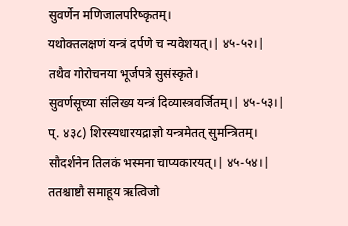सुवर्णेन मणिजालपरिष्कृतम्।
यथोक्तलक्षणं यन्त्रं दर्पणे च न्यवेशयत्।| ४५-५२।|
तथैव गोरोचनया भूर्जपत्रे सुसंस्कृते।
सुवर्णसूच्या संलिख्य यन्त्रं दिव्यास्त्रवर्जितम्।| ४५-५३।|
प्. ४३८) शिरस्यधारयद्राज्ञो यन्त्रमेतत् सुमन्त्रितम्।
सौदर्शनेन तिलकं भस्मना चाप्यकारयत्।| ४५-५४।|
ततश्चाष्टौ समाहूय ऋत्विजो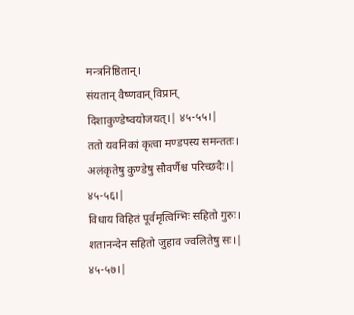मन्त्रनिष्ठितान्।
संयतान् वैष्णवान् विप्रान् दिशाकुण्डेष्वयोजयत्।| ४५-५५।|
ततो यवनिकां कृत्वा मण्डपस्य समन्ततः।
अलंकृतेषु कुण्डेषु सौवर्णैश्च परिच्छदैः।| ४५-५६।|
विधाय विहितं पूर्वमृत्विग्भिः सहितो गुरुः।
शतानन्देन सहितो जुहाव ज्वलितेषु सः।| ४५-५७।|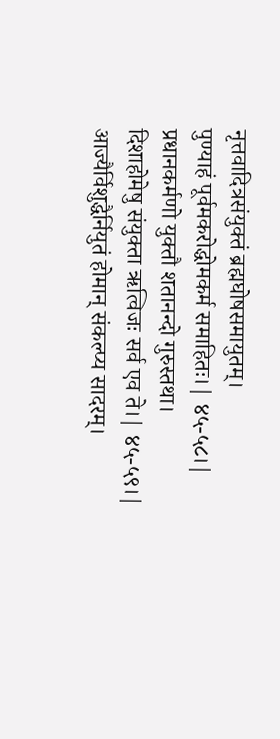नृत्तवादित्रसंयुक्तं ब्रह्मघोषसमायुतम्।
पुण्याहं पूर्वमकरोद्धोमकर्म समाहितः।| ४५-५८।|
प्रधानकर्मणो युक्तौ शतानन्दो गुरुस्तथा।
दिशाहोमेषु संयुक्ता ऋत्विजः सर्व एव ते।| ४५-५९।|
आज्यैर्विशुद्धैर्नियुतं होमान् संकल्प्य सादरम्।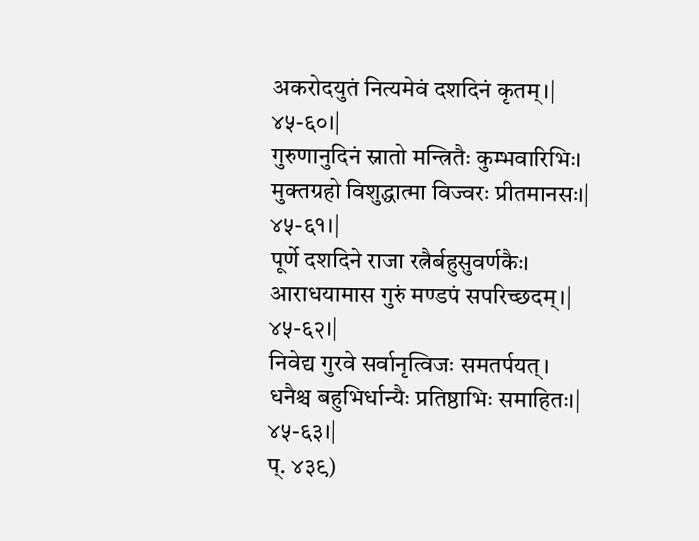अकरोदयुतं नित्यमेवं दशदिनं कृतम्।| ४५-६०।|
गुरुणानुदिनं स्नातो मन्त्रितैः कुम्भवारिभिः।
मुक्तग्रहो विशुद्धात्मा विज्वरः प्रीतमानसः।| ४५-६१।|
पूर्णे दशदिने राजा रत्नैर्बहुसुवर्णकैः।
आराधयामास गुरुं मण्डपं सपरिच्छदम्।| ४५-६२।|
निवेद्य गुरवे सर्वानृत्विजः समतर्पयत्।
धनैश्च बहुभिर्धान्यैः प्रतिष्ठाभिः समाहितः।| ४५-६३।|
प्. ४३९)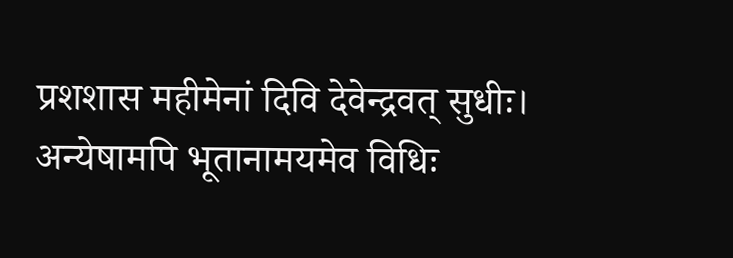प्रशशास महीमेनां दिवि देवेन्द्रवत् सुधीः।
अन्येषामपि भूतानामयमेव विधिः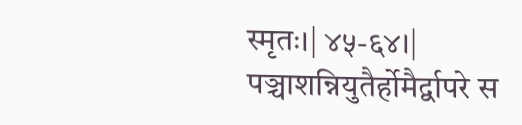स्मृतः।| ४५-६४।|
पञ्चाशन्नियुतैर्होमैर्द्वापरे स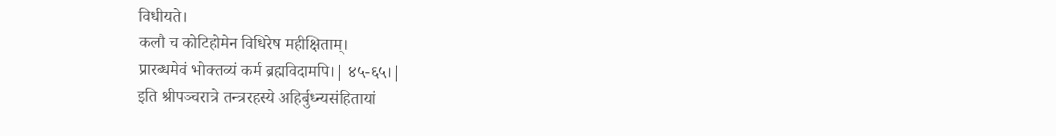विधीयते।
कलौ च कोटिहोमेन विधिरेष महीक्षिताम्।
प्रारब्धमेवं भोक्तव्यं कर्म ब्रह्मविदामपि।| ४५-६५।|
इति श्रीपञ्चरात्रे तन्त्ररहस्ये अहिर्बुध्न्यसंहितायां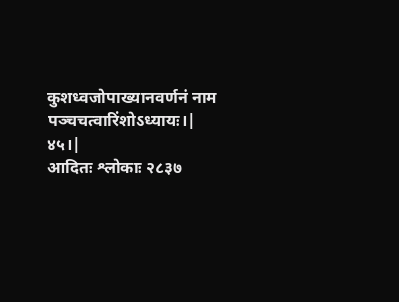कुशध्वजोपाख्यानवर्णनं नाम पञ्चचत्वारिंशोऽध्यायः।| ४५।|
आदितः श्लोकाः २८३७